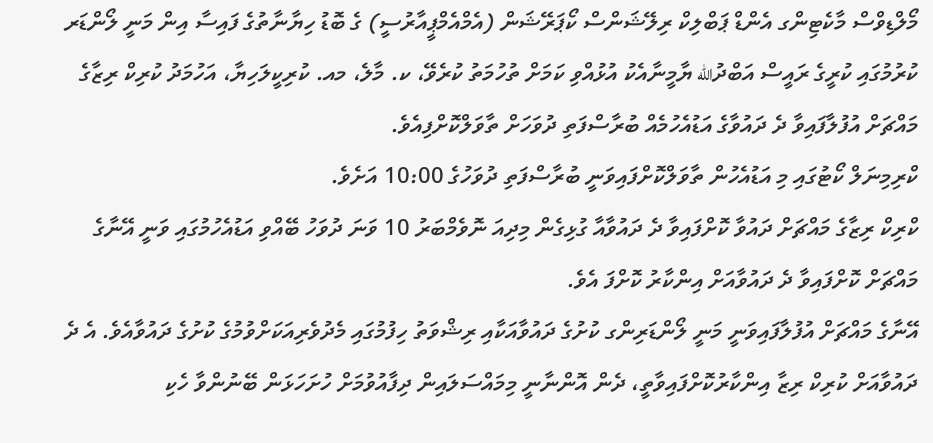މޯލްޑިވްސް މާކެޓިންގ އެންޑް ޕަބްލިކް ރިލޭޝަންސް ކޯޕަރޭޝަން (އެމްއެމްޕީއާރުސީ) ގެ ބޮޑު ހިޔާނާތުގެ ފައިސާ އިން މަނީ ލޯންޑަރ ކުރުމުގައި ކުރީގެ ރައީސް އަބްދުالله ޔާމީނާއެކު އުޅުއްވި ކަމަށް ތުހުމަތު ކުރެވޭ، ކ. މާލެ، މއ. ކުރިކީލަހިޔާ، އަހުމަދު ކުރިކް ރިޒާގެ މައްޗަށް އުފުލާފައިވާ ދެ ދައުވާގެ އަޑުއެހުމެއް ބުރާސްފަތި ދުވަހަށް ތާވަލްކޮށްފިއެވެ.
ކްރިމިނަލް ކޯޓުގައި މި އަޑުއެހުން ތާވަލްކޮށްފައިވަނީ ބުރާސްފަތި ދުވަހުގެ 10:00 އަށެވެ.
ކްރިކް ރިޒާގެ މައްޗަށް ދައުވާ ކޮށްފައިވާ ދެ ދައުވާއާ ގުޅިގެން މިދިއަ ނޮވެމްބަރު 10 ވަނަ ދުވަހު ބޭއްވި އަޑުއެހުމުގައި ވަނީ އޭނާގެ މައްޗަށް ކޮށްފައިވާ ދެ ދައުވާއަށް އިންކާރު ކޮށްފަ އެވެ.
އޭނާގެ މައްޗަށް އުފުލާފައިވަނީ މަނީ ލޯންޑަރިންގ ކުށުގެ ދައުވާއަކާއި ރިޝްވަތު ހިފުމުގައި މެދުވެރިއަކަށްވުމުގެ ކުށުގެ ދައުވާއެވެ. އެ ދެ ދައުވާއަށް ކުރިކް ރިޒާ އިންކާރުކޮށްފައިވާތީ، ދެން އޮންނާނީ މިމައްސަލައިން ދިފާއުވުމަށް ހުށަހަޅަން ބޭނުންވާ ހެކި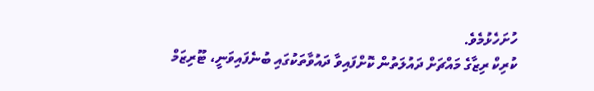ހުށަހެޅުމެވެ.
ކުރިކް ރިޒާގެ މައްޗަށް ދައުލަތުން ކޮށްފައިވާ ދައުވާތަކުގައި ބުނެފައިވަނީ، ޓޫރިޒަމް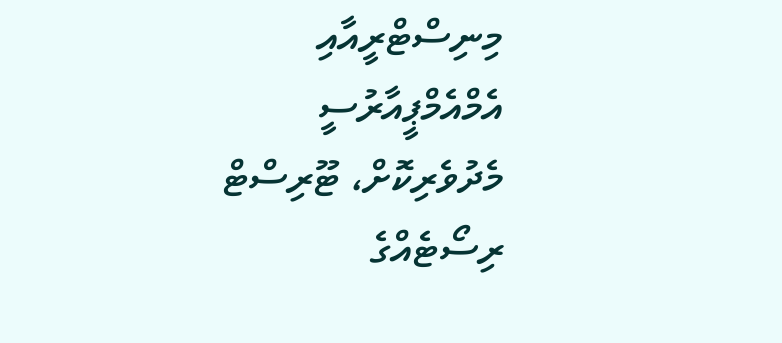މިނިސްޓްރީއާއި އެމްއެމްޕީއާރުސީ މެދުވެރިކޮށް، ޓޫރިސްޓް ރިސޯޓެއްގެ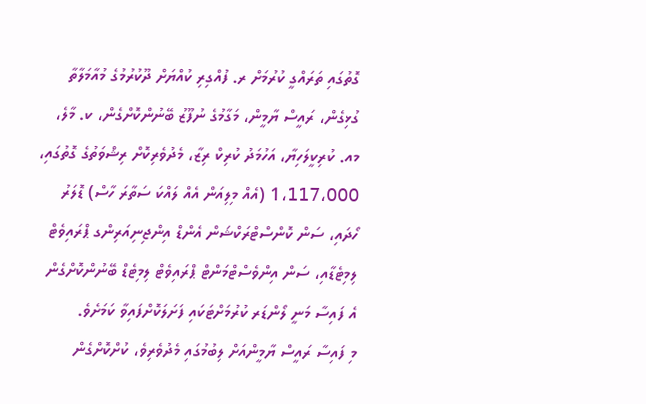ގޮތުގައި ތަރައްގީ ކުރުމަށް ރ. ފުއްގިރި ކުއްޔަށް ދޫކުރުމުގެ މުއާމަލާތާ ގުޅިގެން، ރައީސް ޔާމީން، މަގާމުގެ ނުފޫޒު ބޭނުންކޮށްގެން، ކ. މާލެ، މއ. ކުރިކީލަހިޔާ، އަހުމަދު ކުރިކް ރިޒާ، މެދުވެރިކޮށް ރިޝްވަތުގެ ގޮތުގައި، 1،117،000 (އެއް މިލިއަން އެއް ލައްކަ ސަތާރަ ހާސް) ޑޮލަރު ހޯދައި، ސަން ކޮންސްޓްރަކްޝަން އެންޑް އިންޖިނިއަރިންގ ޕްރައިވެޓް ލިމިޓެޑާއި، ސަން އިންވެސްޓްމަންޓް ޕްރައިވެޓް ލިމިޓެޑް ބޭނުންކޮށްގެން އެ ފައިސާ މަނީ ލޯންޑަރ ކުރުމަށްޓަކައި ފަށަލަކޮށްފައިވާ ކަމަށެވެ.
މި ފައިސާ ރައީސް ޔާމީންއަށް ލިބުމުގައި މެދުވެރިވެ، ކުށްކޮށްގެން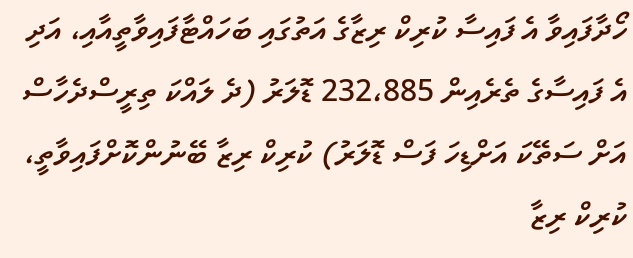ހޯދާފައިވާ އެ ފައިސާ ކުރިކް ރިޒާގެ އަތުގައި ބަހައްޓާފައިވާތީއާއި، އަދި އެ ފައިސާގެ ތެރެއިން 232،885 ޑޮލަރު (ދެ ލައްކަ ތިރީސްދެހާސް އަށް ސަތޭކަ އަށްޑިހަ ފަސް ޑޮލަރު) ކުރިކް ރިޒާ ބޭނުންކޮށްފައިވާތީ، ކުރިކް ރިޒާ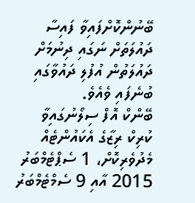ބޭނުންކޮށްފައިވާ ފައިސާ ދައުލަތަށް ނަގައި ދިނުމަށް ދައުލަތުން އުފުލި ދައުވާގައި ބުނެފައި ވެއެވެ.
ބޭންކް އޮފް ސިލޯނުގައިވާ ކުރިކް ރިޒާގެ އެކައުންޓެއް މެދުވެރިކޮށް، 1 ސެޕްޓެމްބަރު 2015 އާއި 9 ސެމްޓެމްބަރު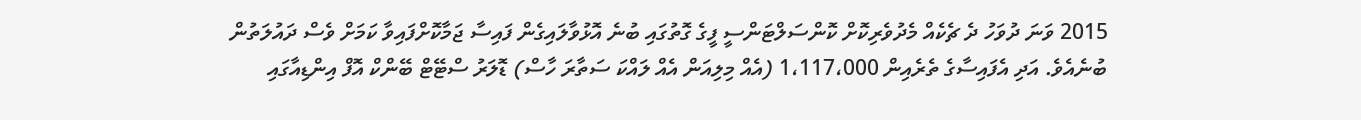2015 ވަނަ ދުވަހު ދެ ޗެކެއް މެދުވެރިކޮށް ކޮންސަލްޓަންސީ ފީގެ ގޮތުގައި ބުނެ އޮޅުވާލައިގެން ފައިސާ ޖަމާކޮށްފައިވާ ކަމަށް ވެސް ދައުލަތުން ބުނެއެވެ. އަދި އެފައިސާގެ ތެރެއިން 1،117،000 (އެއް މިލިއަން އެއް ލައްކަ ސަތާރަ ހާސް) ޑޮލަރު ސްޓޭޓް ބޭންކް އޮފް އިންޑިއާގައި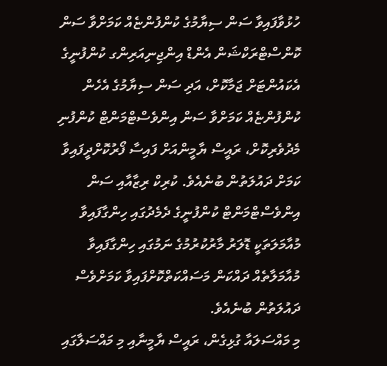ހުޅުވާފައިވާ ސަން ސިޔާމުގެ ކުންފުންޏެއް ކަމަށްވާ ސަން ކޮންސްޓްރަކްޝަން އެންޑް އިންޖިނިއަރިންގ ކުންފުނީގެ އެކައުންޓަށް ޖަމާކޮށް، އަދި ސަން ސިޔާމުގެ އެހެން ކުންފުންޏެއް ކަމަށްވާ ސަން އިންވެސްޓްމަންޓް ކުންފުނި މެދުވެރިކޮށް، ރައީސް ޔާމީންއަށް ފައިސާ ފޯރުކޮށްދީފައިވާ ކަމަށް ދައުލަތުން ބުނެއެވެ. ކުރިކް ރިޒާއާއި ސަން އިންވެސްޓްމަންޓް ކުންފުނީގެ ދެމެދުގައި ހިންގާފައިވާ މުއާމަލަތަކީ ޑޮލަރު މާރުކުރުމުގެ ނަމުގައި ހިންގާފައިވާ މުއާމަލާތެއް ދައްކަން މަސައްކަތްކޮށްފައިވާ ކަމަށްވެސް ދައުލަތުން ބުނެއެވެ.
މި މައްސަލައާ ގުޅިގެން، ރައީސް ޔާމީނާއި މި މައްސަލާގައި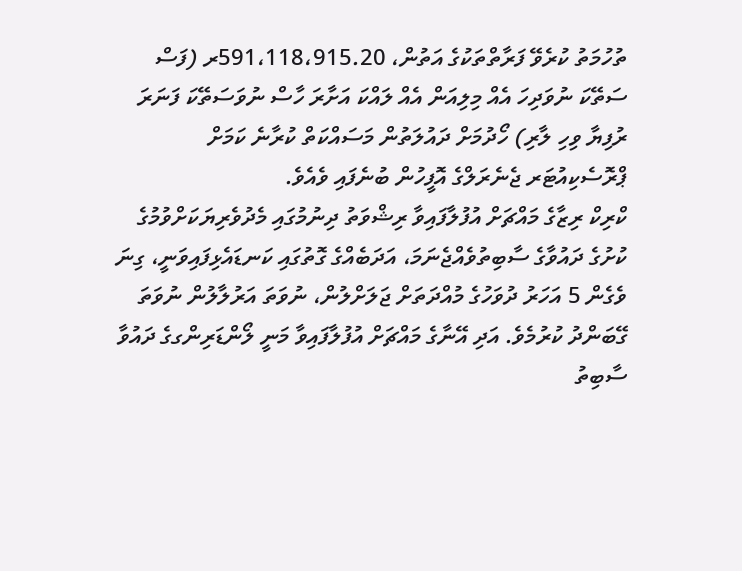ތުހުމަތު ކުރެވޭ ފަރާތްތަކުގެ އަތުން، 591،118،915.20ރ (ފަސް ސަތޭކަ ނުވަދިހަ އެއް މިލިއަން އެއް ލައްކަ އަށާރަ ހާސް ނުވަސަތޭކަ ފަނަރަ ރުފިޔާ ވިހި ލާރި) ހޯދުމަށް ދައުލަތުން މަސައްކަތް ކުރާނެ ކަމަށް ޕްރޮސެކިއުޓަރ ޖެނެރަލްގެ އޮފީހުން ބުނެފައި ވެއެވެ.
ކްރިކް ރިޒާގެ މައްޗަށް އުފުލާފައިވާ ރިޝްވަތު ދިނުމުގައި މެދުވެރިޔަކަށްވުމުގެ ކުށުގެ ދައުވާގެ ސާބިތުވެއްޖެނަމަ، އަދަބެއްގެ ގޮތުގައި ކަނޑައެޅިފައިވަނީ، ގިނަ ވެގެން 5 އަހަރު ދުވަހުގެ މުއްދަތަށް ޖަލަށްލުން، ނުވަތަ އަރުލާލުން ނުވަތަ ގޭބަންދު ކުރުމެވެ. އަދި އޭނާގެ މައްޗަށް އުފުލާފައިވާ މަނީ ލޯންޑަރިންގގެ ދައުވާ ސާބިތު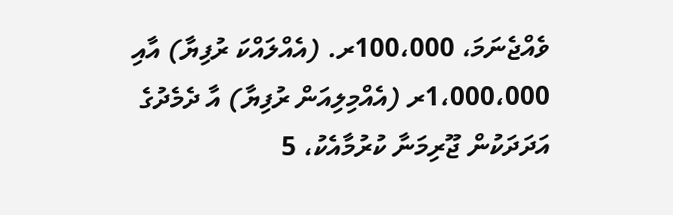ވެއްޖެނަމަ، 100،000ރ. (އެއްލައްކަ ރުފިޔާ) އާއި 1،000،000ރ (އެއްމިލިއަން ރުފިޔާ) އާ ދެމެދުގެ އަދަދަކުން ޖޫރިމަނާ ކުރުމާއެކު، 5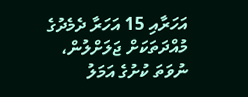އަހަރާއި 15 އަހަރާ ދެމެދުގެ މުއްދަތަކަށް ޖަލަށްލުން، ނުވަތަ ކުށުގެ އަމަލު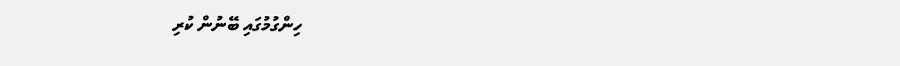ހިންގުމުގައި ބޭނުން ކުރި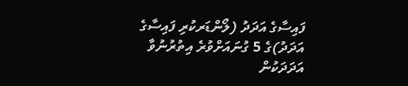ފައިސާގެ އަދަދު (ލޯންޑަރކުރި ފައިސާގެ އަދަދު)ގެ 5 ގުނައަށްވުރެ އިތުރުނުވާ އަދަދަކުން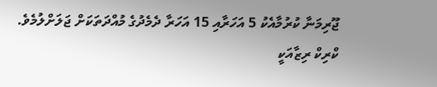ޖޫރިމަނާ ކުރުމާއެކު 5 އަހަރާއި 15 އަހަރާ ދެމެދުގެ މުއްދަތަކަށް ޖަލަށްލުމެވެ.
ކްރިކް ރިޒާއަކީ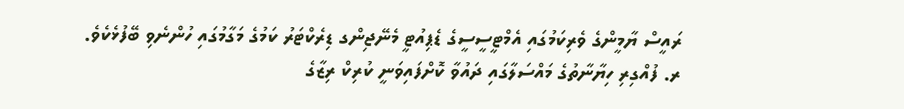ރައީސް ޔާމީންގެ ވެރިކަމުގައި އެމްޓީސީސީގެ ޑެޕިއުޓީ މެނޭޖިންގ ޑިރެކްޓަރު ކަމުގެ މަގާމުގައި ހުންނެވި ބޭފުޅެކެވެ.
ރ. ފުއްގިރި ހިޔާނާތުގެ މައްސަލާގައި ދައުވާ ކޮށްފައިވަނީ ކުރިކް ރިޒާގެ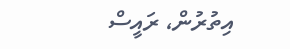އިތުރުން، ރައީސް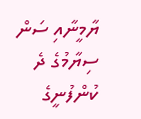ޔާމީނާއި ސަން ސިޔާމުގެ ދެ ކުންފުނީގެ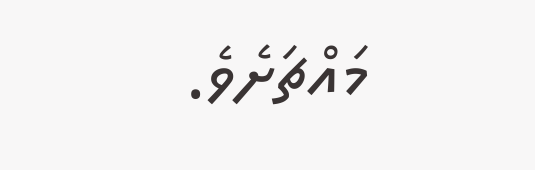މައްޗަށެވެ.